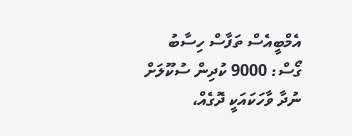އެމްބީއެސް ތަފާސް ހިސާބު ގޯސް: 9000 ކުދިން ސުކޫލަށް ނުދާ ވާހަކައަކީ ދޮގެއް،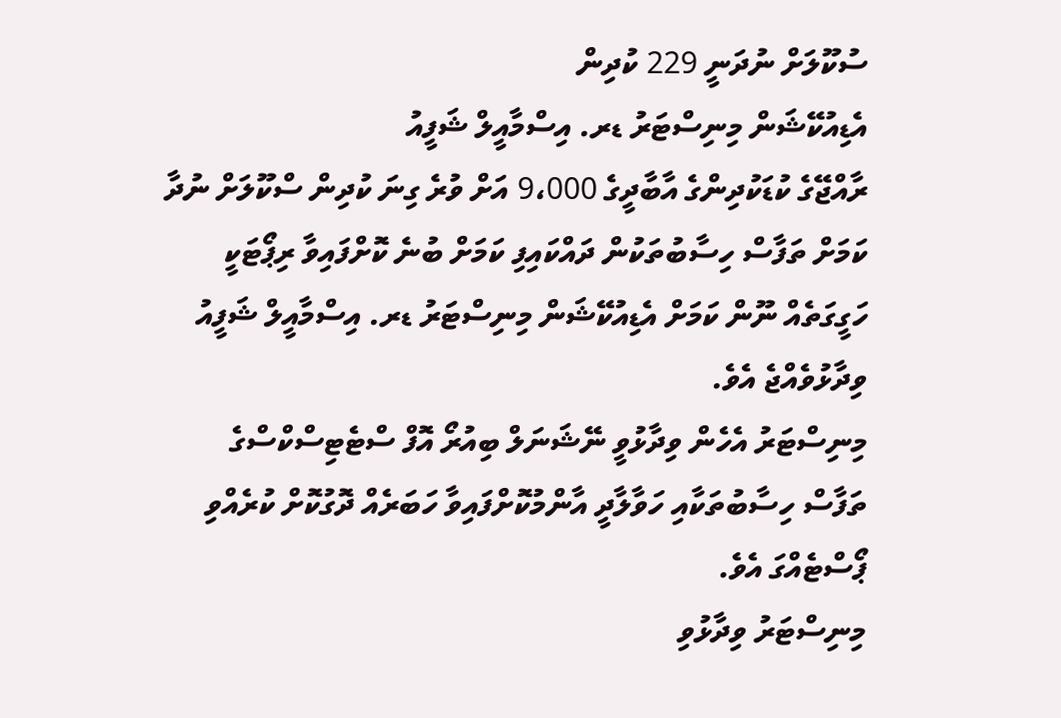ސުކޫލަށް ނުދަނީ 229 ކުދިން
އެޑިއުކޭޝަން މިނިސްޓަރު ޑރ. އިސްމާއީލް ޝަފީއު
ރާއްޖޭގެ ކުޑަކުދިންގެ އާބާދީގެ 9،000 އަށް ވުރެ ގިނަ ކުދިން ސްކޫލަށް ނުދާ ކަމަށް ތަފާސް ހިސާބުތަކުން ދައްކައިފި ކަމަށް ބުނެ ކޮށްފައިވާ ރިޕޯޓަކީ ހަގީގަތެއް ނޫން ކަމަށް އެޑިއުކޭޝަން މިނިސްޓަރު ޑރ. އިސްމާއީލް ޝަފީއު ވިދާޅުވެއްޖެ އެވެ.
މިނިސްޓަރު އެހެން ވިދާޅުވީ ނޭޝަނަލް ބިއުރޯ އޮފް ސްޓެޓިސްކްސްގެ ތަފާސް ހިސާބުތަކާއި ހަވާލާދީ އާންމުކޮށްފައިވާ ހަބަރެއް ދޮގުކޮށް ކުރެއްވި ޕޯސްޓެއްގަ އެވެ.
މިނިސްޓަރު ވިދާޅުވި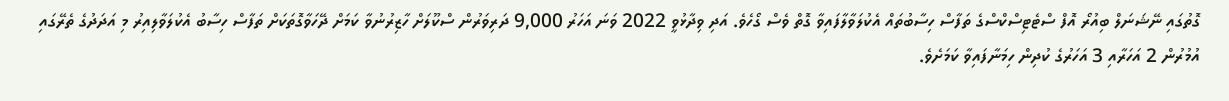ގޮތުގައި ނޭޝަނަލް ބިއުރޯ އޮފް ސްޓެޓިސްކްސްގެ ތަފާސް ހިސާބުތައް އެކުލަވާލާފައިވާ ގޮތް ވެސް ގޯހެވެ. އަދި ވިދާޅުވީ 2022 ވަނަ އަހަރު 9,000 ދަރިވަރުން ސްކޫލަށް ހާޒިރުނުވާ ކަމަށް ދޭހަވާގޮތަކަށް ތަފާސް ހިސާބު އެކުލަވާލިއިރު މި އަދަދުގެ ތެރޭގައި އުމުރުން 2 އަހަރާއި 3 އަހަރުގެ ކުދިން ހިމަނާފައިވާ ކަމަށެވެ.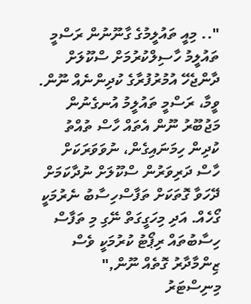".. މިއީ ތައުލީމުގެ ގާނޫނުން ރަސްމީ ތައުލީމު ހާސިލްކުރުމަށް ސްކޫލަށް ދާންޖެހޭ އުމުރުފުރާގެ ކުދިންނެއް ނޫން. ވީމާ، ރަސްމީ ތައުލީމު އުނގެނުން މަޖުބޫރު ނޫން އެތައް ހާސް ތުއްތު ކުދިން ހިމަނައިގެން، ނުވަވަރަކަށް ހާސް ދަރިވަރުން ސްކޫލަށް ނުދާކަމަށް ދޭހަވާ ގޮތަކަށް ތަފާސްހިސާބު ނެރުމަކީ ގޯހެއް. އަދި މިހަގީގަތް ނޭގި މި ތަފާސް ހިސާބުތައް ރިޕޯޓު ކުރުމަކީ ވެސް ޒިންމާދާރު ގޮތެއް ނޫން,"
މިނިސްޓަރު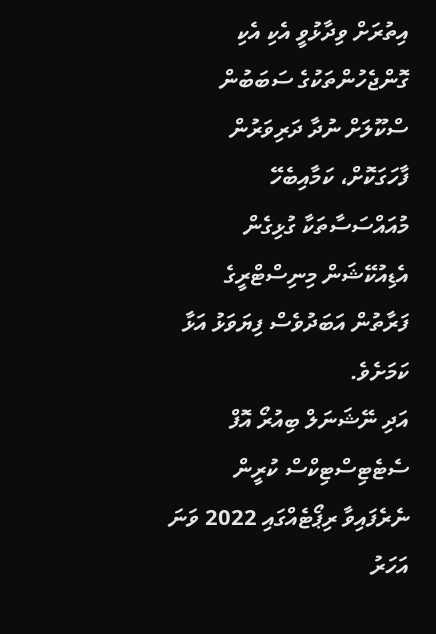އިތުރަށް ވިދާޅުވީ އެކި އެކި ގޮންޖެހުންތަކުގެ ސަބަބުން ސްކޫލަށް ނުދާ ދަރިވަރުން ފާހަގަކޮށް، ކަމާއިބެހޭ މުއައްސަސާތަކާ ގުޅިގެން އެޑިއުކޭޝަން މިނިސްޓްރީގެ ފަރާތުން އަބަދުވެސް ފިޔަވަޅު އަޅާ ކަމަށެވެ.
އަދި ނޭޝަނަލް ބިއުރޯ އޮފް ސެޓެޓިސްޓިކްސް ކުރީން ނެރެފައިވާ ރިޕޯޓެއްގައި 2022 ވަނަ އަހަރު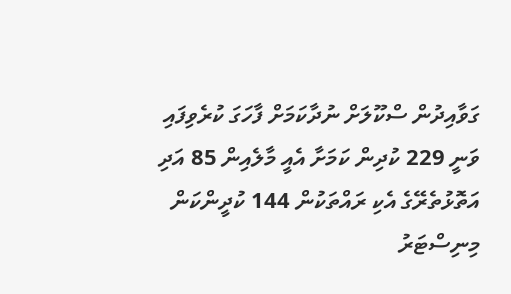ގަވާއިދުން ސްކޫލަށް ނުދާކަމަށް ފާހަގަ ކުރެވިފައި ވަނީ 229 ކުދިން ކަމަށާ އެއީ މާލެއިން 85 އަދި އަތޮޅުތެރޭގެ އެކި ރައްތަކުން 144 ކުދީންކަން މިނިސްޓަރު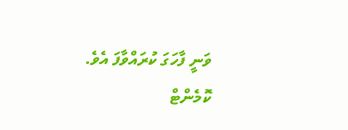ވަނީ ފާހަގަ ކުރައްވާފަ އެވެ.
ކޮމެންޓް